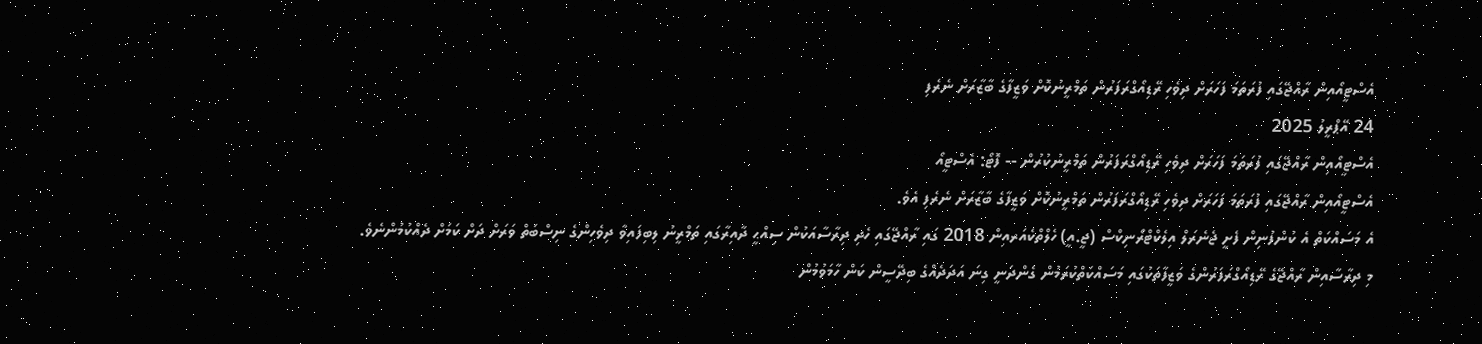އެސްޓީއޯއިން ރާއްޖޭގައި ފުރަތަމަ ފަހަރަށް ދިވެހި ރޭޑިއޯގްރަފަރުން ތަމްރީނުކޮށް ވަޒީފާގެ ބާޒާރަށް ނެރެފި
24 އޭޕްރީލު 2025
އެސްޓީއޯއިން ރާއްޖޭގައި ފުރަތަމަ ފަހަރަށް ދިވެހި ރޭޑިއޯގްރަފަރުން ތަމްރީނުކުރުން -- ފޮޓޯ: އެސްޓީއޯ
އެސްޓީއޯއިން ރާއްޖޭގައި ފުރަތަމަ ފަހަރަށް ދިވެހި ރޭޑިއޯގްރަފަރުން ތަމްރީނުކޮށް ވަޒީފާގެ ބާޒާރަށް ނެރެފި އެވެ.
އެ މަސައްކަތް އެ ކުންފުނިން ފެށީ ޖެނެރަލް އިލެކްޓްރޯނިކްސް (ޖީ.އީ) ހެލްތްކެއަރއިން 2018 ގައި ރާއްޖޭގައި ހެދި ދިރާސާއަކުން ސިއްޙީ ދާއިރާގައި ތަމްރީނު ލިބިފައިވާ ދިވެހިންގެ ނިސްބަތް ވަރަށް ދަށް ކަމަށް ދެއްކުމުންނެވެ.
މި ދިރާސާއިން ރާއްޖޭގެ ރޭޑިއޯގްރަފަރުންގެ ވަޒީފާތަކުގައި މަސައްކަތްކުރަމުން ގެންދަނީ ގިނަ އަދަދެއްގެ ބިދޭސީން ކަން ހާމަވުމުން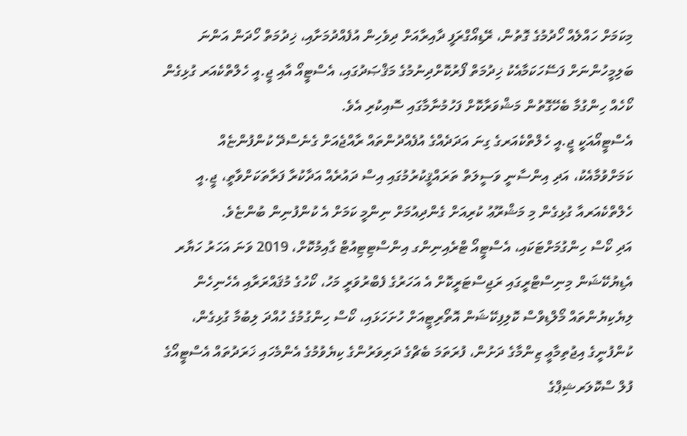މިކަމަށް ހައްލެއް ހޯދުމުގެ ގޮތުން، ރޭޑިއޯގްރަފީ ދާއިރާއަށް ދިވެހިން އުފެއްދުމަށާއި، ޚިދުމަތް ހޯދަން އަންނަ ބަލިމީހުންނަށް ފަސޭހަކަމާއެކު ޚިދުމަތް ފޯރުކޮށްދިނުމުގެ މަޤްޞަދުގައި، އެސްޓީއޯ އާއި ޖީ.އީ ހެލްތްކެއަރ ގުޅިގެން ކޯހެއް ހިންގުމާ ބެހޭގޮތުން މަޝްވަރާކޮށް ފަހުމުނާމާގައި ސޮއިކުރި އެވެ.
އެސްޓީއޯއަކީ ޖީ.އީ ހެލްތްކެއަރގެ ގިނަ އަދަދެއްގެ އުފެއްދުންތައް ރާއްޖެއަށް ގެނެސްދޭ ކުންފުންޏެއް ކަމަށްވުމާއެކު، އަދި އިންސާނީ ވަސީލަތް ތަރައްޤީކުރުމުގައި އިސް ދައުރެއް އަދާކުރާ ފަރާތަކަށްވާތީ، ޖީ.އީ ހެލްތްކެއަރއާ ގުޅިގެން މި މަޝްރޫޢު ކުރިއަށް ގެންދިއުމަށް ނިންމީ ކަމަށް އެ ކުންފުނިން ބުންޏެވެ.
އަދި ކޯސް ހިންގުމަށްޓަކައި، އެސްޓީއޯ ޓްރެއިނިންގ އިންސްޓިޓިއުޓް ގާއިމުކޮށް، 2019 ވަނަ އަހަރު ހަޔާރ އެޑިޔުކޭޝަން މިނިސްޓްރީގައި ރަޖިސްޓަރީކޮށް އެ އަހަރުގެ ފެބްރުވަރީ މަހު، ކޯހުގެ މުޤައްރަރާއި އެހެނިހެން ލިޔެކިޔުންތައް މޯލްޑިވްސް ކޮލިފިކޭޝަން އޮތޯރިޓީއަށް ހުށަހަޅައި، ކޯސް ހިންގުމުގެ ހުއްދަ ލިބުމާ ގުޅިގެން، ކުންފުނީގެ އިޖުތިމާޢީ ޒިންމާގެ ދަށުން، ފުރަތަމަ ބެޗްގެ ދަރިވަރުންގެ ކިޔެވުމުގެ އެންމެހައި ޚަރަދުތައް އެސްޓީއޯގެ ފުލް ސްކޮލަރޝިޕްގެ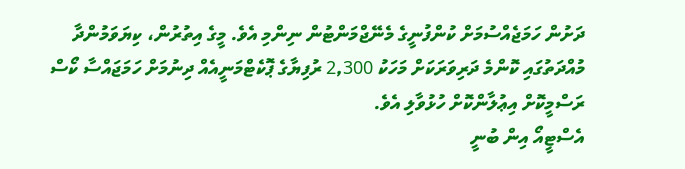ދަށުން ހަމަޖެއްސުމަށް ކުންފުނީގެ މެނޭޖްމަންޓުން ނިންމި އެވެ. މީގެ އިތުރުން، ކިޔަވަމުންދާ މުއްދަތުގައި ކޮންމެ ދަރިވަރަކަށް މަހަކު 2,300 ރުފިޔާގެ ޕޮކެޓްމަނީއެއް ދިނުމަށް ހަމަޖައްސާ ކޯސް ރަސްމީކޮށް އިޢުލާންކޮށް ހުޅުވާލި އެވެ.
އެސްޓީއޯ އިން ބުނީ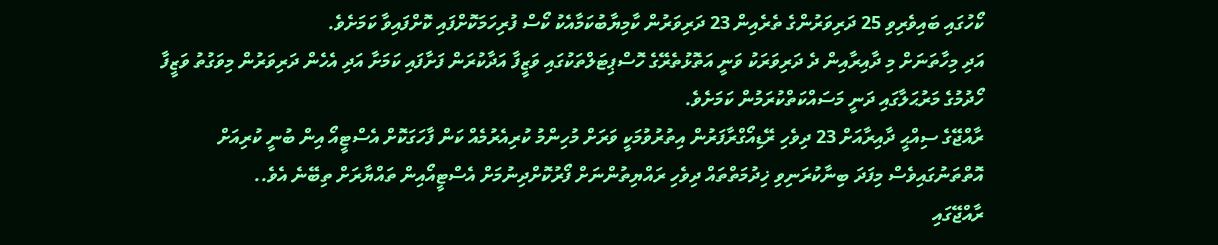ކޯހުގައި ބައިވެރިވި 25 ދަރިވަރުންގެ ތެރެއިން 23 ދަރިވަރުން ކާމިޔާބުކަމާއެކު ކޯސް ފުރިހަމަކޮށްފައި ކޮށްފައިވާ ކަމަށެވެ.
އަދި މިހާތަނަށް މި ދާއިރާއިން ދެ ދަރިވަރަކު ވަނީ އަތޮޅުތެރޭގެ ހޮސްޕިޓަލްތަކުގައި ވަޒީފާ އަދާކުރަން ފަށާފައި ކަމަށާ އަދި އެހެން ދަރިވަރުން މިވަގުތު ވަޒީފާ ހޯދުމުގެ މަރުޙަލާގައި ދަނީ މަސައްކަތްކުރަމުން ކަމަށެވެ.
ރާއްޖޭގެ ސިއްޙީ ދާއިރާއަށް 23 ދިވެހި ރޭޑިއޯގްރާފަރުން އިތުރުވުމަކީ ވަރަށް މުހިންމު ކުރިއެރުމެއް ކަން ފާހަގަކޮށް އެސްޓީއޯ އިން ބުނީ ކުރިއަށް އޮތްތަނުގައިވެސް މިފަދަ ބިނާކުރަނިވި ޚިދުމަތްތައް ދިވެހި ރައްޔިތުންނަށް ފޯރުކޮށްދިނުމަށް އެސްޓީއޯއިން ތައްޔާރަށް ތިބޭނެ އެވެ..
ރާއްޖޭގައި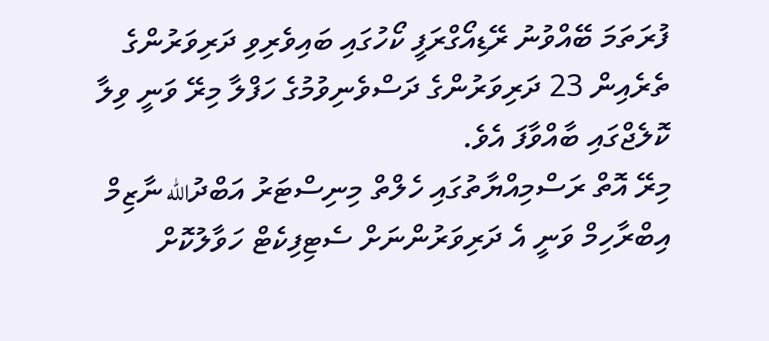ފުރަތަމަ ބޭއްވުނު ރޭޑިއޯގްރަފީ ކޯހުގައި ބައިވެރިވި ދަރިވަރުންގެ ތެރެއިން 23 ދަރިވަރުންގެ ދަސްވެނިވުމުގެ ހަފްލާ މިރޭ ވަނީ ވިލާ ކޮލެޖްގައި ބާއްވާފަ އެވެ.
މިރޭ އޮތް ރަސްމިއްޔާތުގައި ހެލްތް މިނިސްޓަރު އަބްދުالله ނާޒިމް އިބްރާހިމް ވަނީ އެ ދަރިވަރުންނަށް ސެޓިފިކެޓް ހަވާލުކޮށް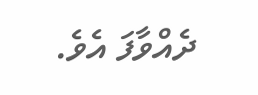ދެއްވާފަ އެވެ.